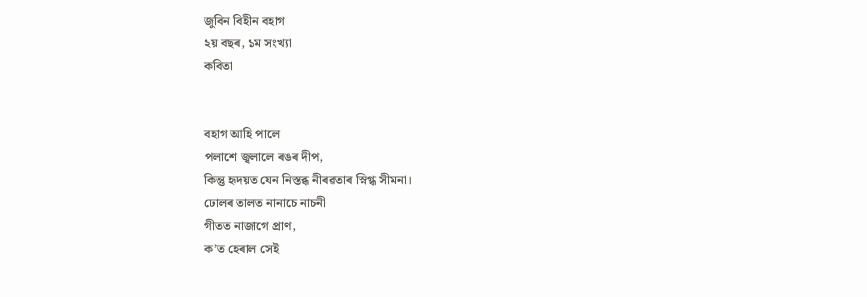জুবিন বিহীন বহাগ
২য় বছৰ, ১ম সংখ্যা
কবিতা


বহাগ আহি পালে
পলাশে জ্বলালে ৰঙৰ দীপ,
কিন্তু হৃদয়ত যেন নিস্তব্ধ নীৰৱতাৰ স্নিগ্ধ সীমনা।
ঢোলৰ তালত নানাচে নাচনী
গীতত নাজাগে প্ৰাণ,
ক’ত হেৰাল সেই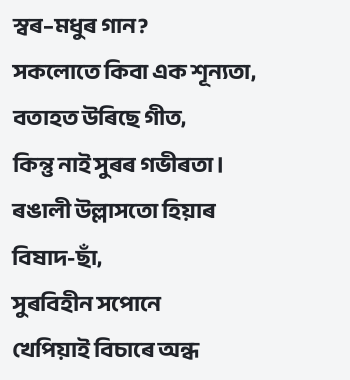স্বৰ–মধুৰ গান?
সকলোতে কিবা এক শূন্যতা,
বতাহত উৰিছে গীত,
কিন্তু নাই সুৰৰ গভীৰতা।
ৰঙালী উল্লাসতো হিয়াৰ বিষাদ-ছাঁ,
সুৰবিহীন সপোনে
খেপিয়াই বিচাৰে অন্ধ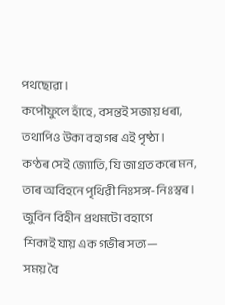পথছোৱা।
কপৌফুলে হাঁহে, বসন্তই সজায় ধৰা,
তথাপিও উকা বহাগৰ এই পৃষ্ঠা।
কণ্ঠৰ সেই জ্যোতি, যি জাগ্ৰত কৰে মন,
তাৰ অবিহনে পৃথিৱী নিঃসঙ্গ-নিঃস্বৰ।
জুবিন বিহীন প্ৰথমটো বহাগে
শিকাই যায় এক গভীৰ সত্য—
সময় বৈ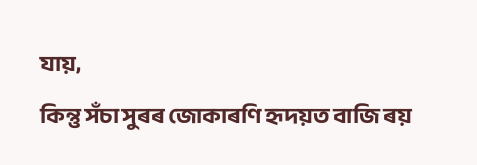যায়,
কিন্তু সঁচা সুৰৰ জোকাৰণি হৃদয়ত বাজি ৰয়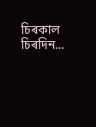চিৰকাল চিৰদিন...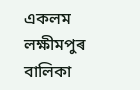একলম
লক্ষীমপুৰ বালিকা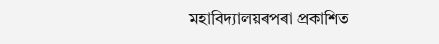মহাবিদ্যালয়ৰপৰা প্ৰকাশিত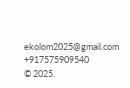ekolom2025@gmail.com
+917575909540
© 2025.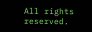All rights reserved.